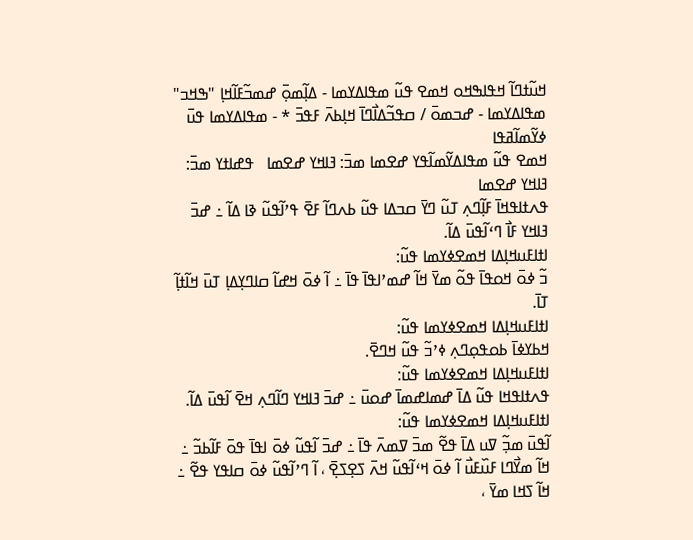ߞߎ߬ߙߣߊ߬ ߞߟߊߒߞߋ ߞߘߐ ߟߎ߬ ߘߟߊߡߌߘߊ - ߡߊ߲߬ߘߋ߲߫ ߝߘߏ߬ߓߊ߬ߞߊ߲ "ߒߞߏ" ߘߟߊߡߌߘߊ - ߝߏߘߋ߫ / ߛߟߏ߬ߡߊ߯ߣߊ߫ ߞߊ߲ߕߍ߫ ߓߟߏ߫ * - ߘߟߊߡߌߘߊ ߟߎ߫ ߦߌ߬ߘߊ߬ߥߟߊ
ߞߘߐ ߟߎ߬ ߘߟߊߡߌ߬ߘߊ߬ߟߌ ߝߐߘߊ ߘߏ߫: ߔߊߞߌ ߝߐߘߊ   ߟߝߊߙߌ ߘߏ߫:
ߔߊߞߌ ߝߐߘߊ
ߟߍߙߊߟߞߊ߫ ߓߊ߲߬ߣߍ߲ ߠߎ߬ ߣߌ߫ ߛߏߡߊ ߟߎ߬ ߕߍߣߊ߬ ߓߐ߫ ߟߴߊ߬ߟߎ߬ ߢߊ ߡߊ߬ ߸ ߝߏ߫ ߔߊߞߌ ߓߊ߯ ߣߵߊ߬ߟߎ߫ ߡߊ߬.
ߊߙߊߓߎߞߊ߲ߡߊ ߞߘߐߦߌߘߊ ߟߎ߬:
ߏ߬ ߦߋ߫ ߞߋߟߊ߫ ߟߋ߬ ߘߌ߫ ߞߊ߬ ߝߘߴߊߟߊ߫ ߟߊ߫ ߸ ߊ߬ ߦߋ߫ ߞߝߊ߬ ߛߊߣߌ߲ߡߊ߲ ߠߎ߫ ߞߊ߬ߙߊ߲߬ ߠߊ߫.
ߊߙߊߓߎߞߊ߲ߡߊ ߞߘߐߦߌߘߊ ߟߎ߬:
ߞߕߌߦߊ߫ ߕߋߟߋ߲ߣߍ߲ ߦߴߏ߬ ߟߎ߬ ߞߣߐ߫.
ߊߙߊߓߎߞߊ߲ߡߊ ߞߘߐߦߌߘߊ ߟߎ߬:
ߟߍߙߊߟߞߊ ߟߎ߬ ߡߊ߫ ߝߘߊߝߘߊ߫ ߝߋߎ߫ ߸ ߝߏ߫ ߔߊߞߌ ߣߊ߬ߣߍ߲ ߞߐ߫ ߊ߬ߟߎ߫ ߡߊ߬.
ߊߙߊߓߎߞߊ߲ߡߊ ߞߘߐߦߌߘߊ ߟߎ߬:
ߊ߬ߟߎ߫ ߘߏ߲߬ ߜߎ ߡߊ߫ ߟߐ߬ ߘߏ߫ ߜߘߍ߫ ߟߊ߫ ߸ ߝߏ߫ ߊ߬ߟߎ߬ ߦߋ߫ ߊߟߊ߫ ߟߋ߫ ߓߊ߬ߕߏ߬ ߸ ߞߊ߬ ߘߌ߯ߣߊ ߓߎ߰ߓߎ߯ ߊ߬ ߦߋ߫ ߞߵߊ߬ߟߎ߬ ߞߍ߫ ߖߐ߲ߖߐ߲߫ ، ߊ߬ ߣߴߊ߬ߟߎ߬ ߦߋ߫ ߛߊߟߌ ߟߐ߬ ߸ ߞߊ߬ ߖߞߊ ߘߌ߫ ،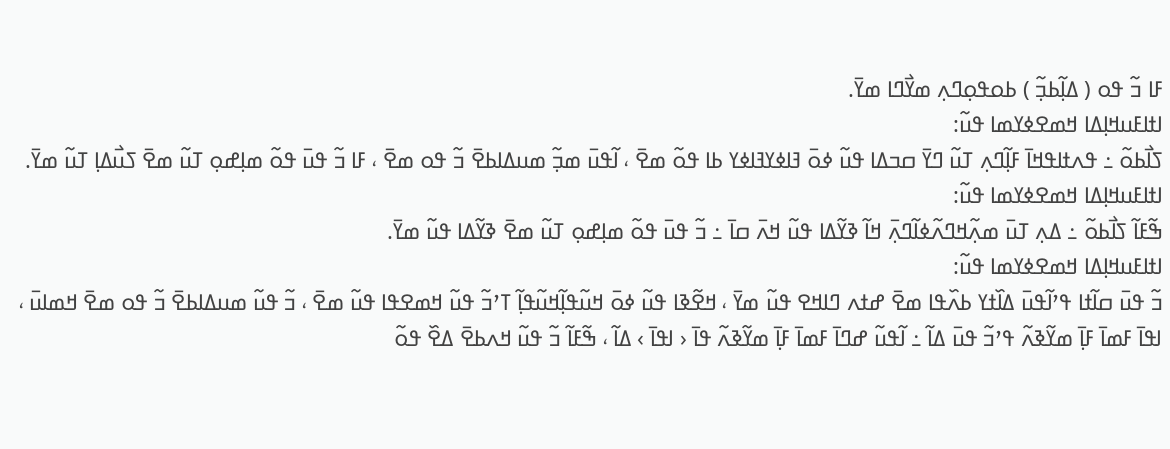ߓߊ ߏ߬ ߟߋ ( ߡߊ߲߬ߕߏ߲߬ ) ߕߋߟߋ߲ߣߍ߲ ߘߌ߯ߣߊ ߘߌ߫.
ߊߙߊߓߎߞߊ߲ߡߊ ߞߘߐߦߌߘߊ ߟߎ߬:
ߖߊ߯ߕߋ߬ ߸ ߟߍߙߊߟߞߊ߫ ߓߊ߲߬ߣߍ߲ ߠߎ߬ ߣߌ߫ ߛߏߡߊ ߟߎ߬ ߦߋ߫ ߔߊߦߌߔߊߦߌ ߕߊ ߟߋ߬ ߘߐ߫ ، ߊ߬ߟߎ߫ ߘߏ߲߬ ߘߎߡߊߕߐ߫ ߏ߬ ߟߋ ߘߐ߫ ، ߓߊ ߏ߬ ߟߎ߫ ߟߋ߬ ߘߊ߲ߝߋ߲ ߠߎ߬ ߘߐ߫ ߖߎ߯ߡߊ߲ ߠߎ߬ ߘߌ߫.
ߊߙߊߓߎߞߊ߲ߡߊ ߞߘߐߦߌߘߊ ߟߎ߬:
ߒ߬ߓߊ߬ ߖߊ߯ߕߋ߬ ߸ ߡߍ߲ ߠߎ߫ ߘߍ߲߬ߞߣߍ߬ߦߊ߬ߣߍ߲߫ ߞߊ߬ ߢߌ߬ߡߊ ߟߎ߬ ߞߍ߫ ߛߊ߫ ߸ ߏ߬ ߟߎ߫ ߟߋ߬ ߘߊ߲ߝߋ߲ ߠߎ߬ ߘߐ߫ ߢߌ߬ߡߊ ߟߎ߬ ߘߌ߫.
ߊߙߊߓߎߞߊ߲ߡߊ ߞߘߐߦߌߘߊ ߟߎ߬:
ߏ߬ ߟߎ߫ ߛߊ߬ߙߊ ߟߴߊ߬ߟߎ߫ ߡߊ߰ߙߌ ߕߍ߰ߟߊ ߘߐ߫ ߝߙߍ ߣߊߞߐ ߟߎ߬ ߘߌ߫ ، ߞߐ߬ߢߊ ߟߎ߬ ߦߋ߫ ߞߎ߬ߟߊ߲߬ߞߎ߬ߟߊ߲߬ ߠߴߏ߬ ߟߎ߬ ߞߘߐߟߊ ߟߎ߬ ߘߐ߫ ، ߏ߬ ߟߎ߬ ߘߎߡߊߕߐ߫ ߏ߬ ߟߋ ߘߐ߫ ߞߘߊߎ߫ ، ߊߟߊ߫ ߓߘߊ߫ ߓߊ߲߫ ߘߌ߬ߢߍ߬ ߟߴߏ߬ ߟߎ߫ ߡߊ߬ ߸ ߊ߬ߟߎ߬ ߝߣߊ߫ ߓߘߊ߫ ߓߊ߲߫ ߘߌ߬ߢߍ߬ ߟߊ߫ ‹ ߊߟߊ߫ › ߡߊ߬ ، ߒ߬ߓߊ߬ ߏ߬ ߟߎ߬ ߞߍߕߐ߫ ߡߐ߰ ߟߋ߬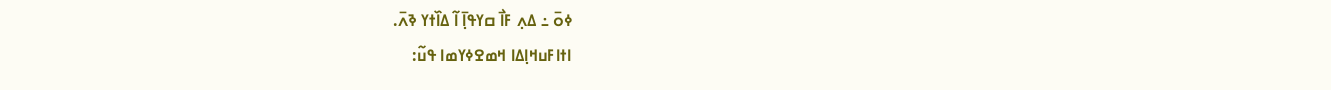ߦߋ߫ ߸ ߡߍ߲ ߓߊ߯ ߛߌߟߊ߲߫ ߊ߬ ߡߊ߰ߙߌ ߢߍ߫.
ߊߙߊߓߎߞߊ߲ߡߊ ߞߘߐߦߌߘߊ ߟߎ߬: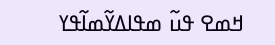ߞߘߐ ߟߎ߬ ߘߟߊߡߌ߬ߘߊ߬ߟߌ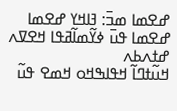ߝߐߘߊ ߘߏ߫: ߔߊߞߌ ߝߐߘߊ
ߝߐߘߊ ߟߎ߫ ߦߌ߬ߘߊ߬ߥߟߊ ߞߐߜߍ ߝߙߍߕߍ
ߞߎ߬ߙߣߊ߬ ߞߟߊߒߞߋ ߞߘߐ ߟߎ߬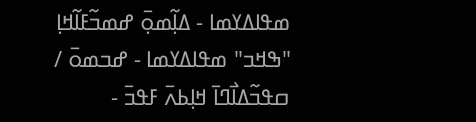ߘߟߊߡߌߘߊ - ߡߊ߲߬ߘߋ߲߫ ߝߘߏ߬ߓߊ߬ߞߊ߲ "ߒߞߏ" ߘߟߊߡߌߘߊ - ߝߏߘߋ߫ / ߛߟߏ߬ߡߊ߯ߣߊ߫ ߞߊ߲ߕߍ߫ ߓߟߏ߫ -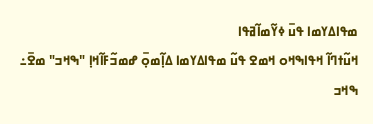ߘߟߊߡߌߘߊ ߟߎ߫ ߦߌ߬ߘߊ߬ߥߟߊ
ߞߎ߬ߙߣߊ߬ ߞߟߊߒߞߋ ߞߘߐ ߟߎ߬ ߘߟߊߡߌߘߊ ߡߊ߲߬ߘߋ߲߫ ߝߘߏ߬ߓߊ߬ߞߊ߲ "ߒߞߏ" ߘߐ߫߸ ߒߞߏ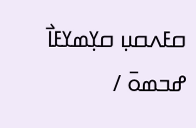ߛߓߍߛߎ߲ ߛߌ߲ߘߌߓߊ߯ ߝߏߘߋ߫ /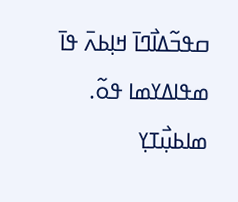ߛߟߏ߬ߡߊ߯ߣߊ߫ ߞߊ߲ߕߍ߫ ߟߊ߫ ߘߟߊߡߌߘߊ ߟߋ߬.
ߘߊߕߎ߲߯ߠߌ߲